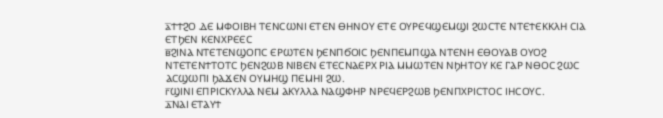ⲁ̅ϮϮϨⲞ ⲆⲈ ⲘⲪⲞⲒⲂⲎ ⲦⲈⲚⲤⲰⲚⲒ ⲈⲦⲈⲚ ⲐⲎⲚⲞⲨ ⲈⲦⲈ ⲞⲨⲢⲈϤϢⲈⲘϢⲒ ϨⲰⲤⲦⲈ ⲚⲦⲈϮⲈⲔⲔⲖⲎ ⲤⲒⲀ ⲈⲦϦⲈⲚ ⲔⲈⲚⲬⲢⲈⲈⲤ
ⲃ̅ϨⲒⲚⲀ ⲚⲦⲈⲦⲈⲚϢⲞⲠⲤ ⲈⲢⲰⲦⲈⲚ ϦⲈⲚⲠϬⲞⲒⲤ ϦⲈⲚⲠⲈⲘⲠϢⲀ ⲚⲦⲈⲚⲎ ⲈⲐⲞⲨⲀⲂ ⲞⲨⲞϨ ⲚⲦⲈⲦⲈⲚϮⲦⲞⲦⲤ ϦⲈⲚϨⲰⲂ ⲚⲒⲂⲈⲚ ⲈⲦⲈⲤⲚⲀⲈⲢⲬ ⲢⲒⲀ ⲘⲘⲰⲦⲈⲚ ⲚϦⲎⲦⲞⲨ ⲔⲈ ⲄⲀⲢ ⲚⲐⲞⲤ ϨⲰⲤ ⲀⲤϢⲰⲠⲒ ϦⲀϪⲈⲚ ⲞⲨⲘⲎϢ ⲠⲈⲘⲎⲒ ϨⲰ.
ⲅ̅ϢⲒⲚⲒ ⲈⲠⲢⲒⲤⲔⲨⲖⲖⲀ ⲚⲈⲘ ⲀⲔⲨⲖⲖⲀ ⲚⲀϢⲪⲎⲢ ⲚⲢⲈϤⲈⲢϨⲰⲂ ϦⲈⲚⲠⲬⲢⲒⲤⲦⲞⲤ ⲒⲎⲤⲞⲨⲤ.
ⲇ̅ⲚⲀⲒ ⲈⲦⲀⲨϮ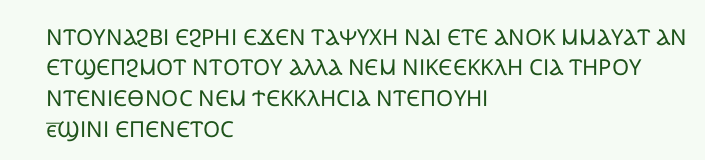ⲚⲦⲞⲨⲚⲀϨⲂⲒ ⲈϨⲢⲎⲒ ⲈϪⲈⲚ ⲦⲀⲮⲨⲬⲎ ⲚⲀⲒ ⲈⲦⲈ ⲀⲚⲞⲔ ⲘⲘⲀⲨⲀⲦ ⲀⲚ ⲈⲦϢⲈⲠϨⲘⲞⲦ ⲚⲦⲞⲦⲞⲨ ⲀⲖⲖⲀ ⲚⲈⲘ ⲚⲒⲔⲈⲈⲔⲔⲖⲎ ⲤⲒⲀ ⲦⲎⲢⲞⲨ ⲚⲦⲈⲚⲒⲈⲐⲚⲞⲤ ⲚⲈⲘ ϮⲈⲔⲔⲖⲎⲤⲒⲀ ⲚⲦⲈⲠⲞⲨⲎⲒ
ⲉ̅ϢⲒⲚⲒ ⲈⲠⲈⲚⲈⲦⲞⲤ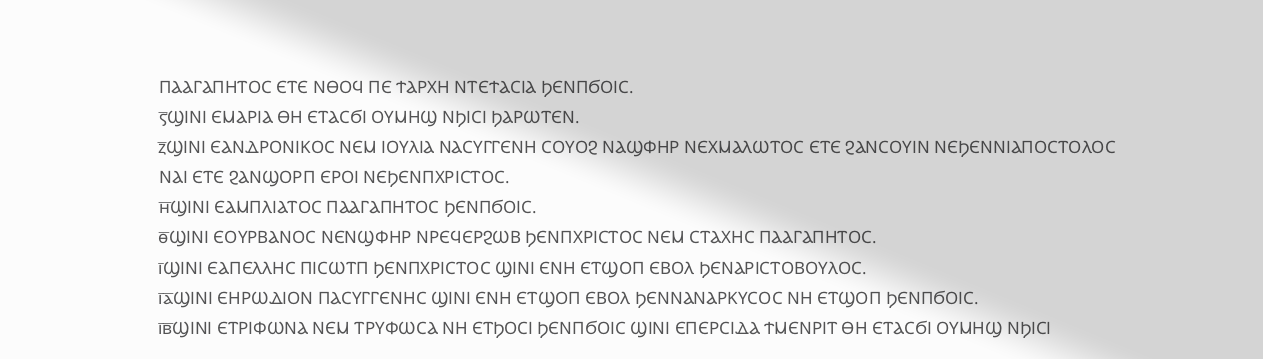ⲠⲀⲀⲄⲀⲠⲎⲦⲞⲤ ⲈⲦⲈ ⲚⲐⲞϤ ⲠⲈ ϮⲀⲢⲬⲎ ⲚⲦⲈϮⲀⲤⲒⲀ ϦⲈⲚⲠϬⲞⲒⲤ.
ⲋ̅ϢⲒⲚⲒ ⲈⲘⲀⲢⲒⲀ ⲐⲎ ⲈⲦⲀⲤϬⲒ ⲞⲨⲘⲎϢ ⲚϦⲒⲤⲒ ϦⲀⲢⲰⲦⲈⲚ.
ⲍ̅ϢⲒⲚⲒ ⲈⲀⲚⲆⲢⲞⲚⲒⲔⲞⲤ ⲚⲈⲘ ⲒⲞⲨⲖⲒⲀ ⲚⲀⲤⲨⲄⲄⲈⲚⲎ ⲤⲞⲨⲞϨ ⲚⲀϢⲪⲎⲢ ⲚⲈⲬⲘⲀⲖⲰⲦⲞⲤ ⲈⲦⲈ ϨⲀⲚⲤⲞⲨⲒⲚ ⲚⲈϦⲈⲚⲚⲒⲀⲠⲞⲤⲦⲞⲖⲞⲤ ⲚⲀⲒ ⲈⲦⲈ ϨⲀⲚϢⲞⲢⲠ ⲈⲢⲞⲒ ⲚⲈϦⲈⲚⲠⲬⲢⲒⲤⲦⲞⲤ.
ⲏ̅ϢⲒⲚⲒ ⲈⲀⲘⲠⲖⲒⲀⲦⲞⲤ ⲠⲀⲀⲄⲀⲠⲎⲦⲞⲤ ϦⲈⲚⲠϬⲞⲒⲤ.
ⲑ̅ϢⲒⲚⲒ ⲈⲞⲨⲢⲂⲀⲚⲞⲤ ⲚⲈⲚϢⲪⲎⲢ ⲚⲢⲈϤⲈⲢϨⲰⲂ ϦⲈⲚⲠⲬⲢⲒⲤⲦⲞⲤ ⲚⲈⲘ ⲤⲦⲀⲬⲎⲤ ⲠⲀⲀⲄⲀⲠⲎⲦⲞⲤ.
ⲓ̅ϢⲒⲚⲒ ⲈⲀⲠⲈⲖⲖⲎⲤ ⲠⲒⲤⲰⲦⲠ ϦⲈⲚⲠⲬⲢⲒⲤⲦⲞⲤ ϢⲒⲚⲒ ⲈⲚⲎ ⲈⲦϢⲞⲠ ⲈⲂⲞⲖ ϦⲈⲚⲀⲢⲒⲤⲦⲞⲂⲞⲨⲖⲞⲤ.
ⲓ̅ⲁ̅ϢⲒⲚⲒ ⲈⲎⲢⲰⲆⲒⲞⲚ ⲠⲀⲤⲨⲄⲄⲈⲚⲎⲤ ϢⲒⲚⲒ ⲈⲚⲎ ⲈⲦϢⲞⲠ ⲈⲂⲞⲖ ϦⲈⲚⲚⲀⲚⲀⲢⲔⲨⲤⲞⲤ ⲚⲎ ⲈⲦϢⲞⲠ ϦⲈⲚⲠϬⲞⲒⲤ.
ⲓ̅ⲃ̅ϢⲒⲚⲒ ⲈⲦⲢⲒⲪⲰⲚⲀ ⲚⲈⲘ ⲦⲢⲨⲪⲰⲤⲀ ⲚⲎ ⲈⲦϦⲞⲤⲒ ϦⲈⲚⲠϬⲞⲒⲤ ϢⲒⲚⲒ ⲈⲠⲈⲢⲤⲒⲆⲀ ϮⲘⲈⲚⲢⲒⲦ ⲐⲎ ⲈⲦⲀⲤϬⲒ ⲞⲨⲘⲎϢ ⲚϦⲒⲤⲒ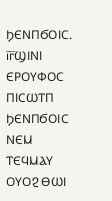ϦⲈⲚⲠϬⲞⲒⲤ.
ⲓ̅ⲅ̅ϢⲒⲚⲒ ⲈⲢⲞⲨⲪⲞⲤ ⲠⲒⲤⲰⲦⲠ ϦⲈⲚⲠϬⲞⲒⲤ ⲚⲈⲘ ⲦⲈϤⲘⲀⲨ ⲞⲨⲞϨ ⲐⲰⲒ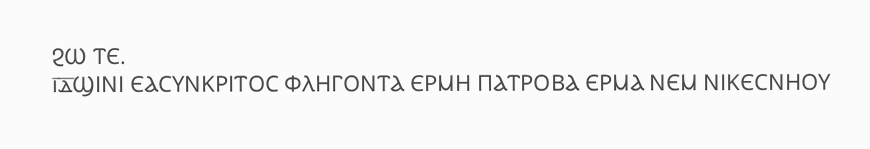ϨⲰ ⲦⲈ.
ⲓ̅ⲇ̅ϢⲒⲚⲒ ⲈⲀⲤⲨⲚⲔⲢⲒⲦⲞⲤ ⲪⲖⲎⲄⲞⲚⲦⲀ ⲈⲢⲘⲎ ⲠⲀⲦⲢⲞⲂⲀ ⲈⲢⲘⲀ ⲚⲈⲘ ⲚⲒⲔⲈⲤⲚⲎⲞⲨ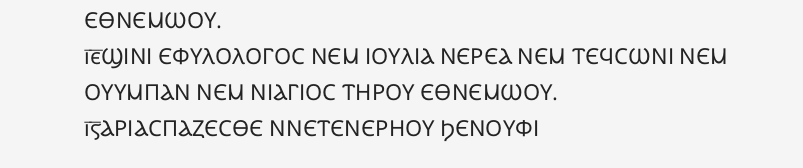ⲈⲐⲚⲈⲘⲰⲞⲨ.
ⲓ̅ⲉ̅ϢⲒⲚⲒ ⲈⲪⲨⲖⲞⲖⲞⲄⲞⲤ ⲚⲈⲘ ⲒⲞⲨⲖⲒⲀ ⲚⲈⲢⲈⲀ ⲚⲈⲘ ⲦⲈϤⲤⲰⲚⲒ ⲚⲈⲘ ⲞⲨⲨⲘⲠⲀⲚ ⲚⲈⲘ ⲚⲒⲀⲄⲒⲞⲤ ⲦⲎⲢⲞⲨ ⲈⲐⲚⲈⲘⲰⲞⲨ.
ⲓ̅ⲋ̅ⲀⲢⲒⲀⲤⲠⲀⲌⲈⲤⲐⲈ ⲚⲚⲈⲦⲈⲚⲈⲢⲎⲞⲨ ϦⲈⲚⲞⲨⲪⲒ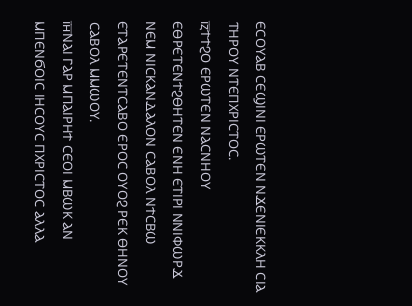ⲈⲤⲞⲨⲀⲂ ⲤⲈϢⲒⲚⲒ ⲈⲢⲰⲦⲈⲚ ⲚϪⲈⲚⲒⲈⲔⲔⲖⲎ ⲤⲒⲀ ⲦⲎⲢⲞⲨ ⲚⲦⲈⲠⲬⲢⲒⲤⲦⲞⲤ.
ⲓ̅ⲍ̅ϮϮϨⲞ ⲈⲢⲰⲦⲈⲚ ⲚⲀⲤⲚⲎⲞⲨ ⲈⲐⲢⲈⲦⲈⲚϮϨⲐⲎⲦⲈⲚ ⲈⲚⲎ ⲈⲦⲒⲢⲒ ⲚⲚⲒⲪⲰⲢϪ ⲚⲈⲘ ⲚⲒⲤⲔⲀⲚⲆⲀⲖⲞⲚ ⲤⲀⲂⲞⲖ ⲚϮⲤⲂⲰ ⲈⲦⲀⲢⲈⲦⲈⲚⲦⲤⲀⲂⲞ ⲈⲢⲞⲤ ⲞⲨⲞϨ ⲢⲈⲔ ⲐⲎⲚⲞⲨ ⲤⲀⲂⲞⲖ ⲘⲘⲰⲞⲨ.
ⲓ̅ⲏ̅ⲚⲀⲒ ⲄⲀⲢ ⲘⲠⲀⲒⲢⲎϮ ⲤⲈⲞⲒ ⲘⲂⲰⲔ ⲀⲚ ⲘⲠⲈⲚϬⲞⲒⲤ ⲒⲎⲤⲞⲨⲤ ⲠⲬⲢⲒⲤⲦⲞⲤ ⲀⲖⲖⲀ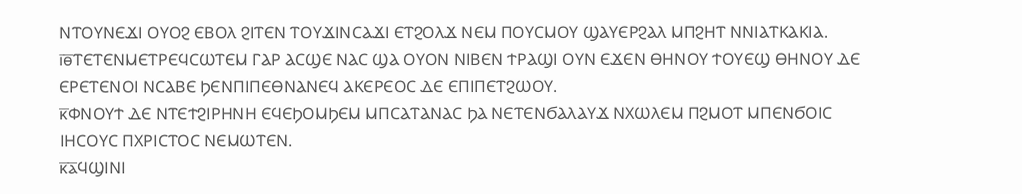ⲚⲦⲞⲨⲚⲈϪⲒ ⲞⲨⲞϨ ⲈⲂⲞⲖ ϨⲒⲦⲈⲚ ⲦⲞⲨϪⲒⲚⲤⲀϪⲒ ⲈⲦϨⲞⲖϪ ⲚⲈⲘ ⲠⲞⲨⲤⲘⲞⲨ ϢⲀⲨⲈⲢϨⲀⲖ ⲘⲠϨⲎⲦ ⲚⲚⲒⲀⲦⲔⲀⲔⲒⲀ.
ⲓ̅ⲑ̅ⲦⲈⲦⲈⲚⲘⲈⲦⲢⲈϤⲤⲰⲦⲈⲘ ⲄⲀⲢ ⲀⲤϢⲈ ⲚⲀⲤ ϢⲀ ⲞⲨⲞⲚ ⲚⲒⲂⲈⲚ ϮⲢⲀϢⲒ ⲞⲨⲚ ⲈϪⲈⲚ ⲐⲎⲚⲞⲨ ϮⲞⲨⲈϢ ⲐⲎⲚⲞⲨ ⲆⲈ ⲈⲢⲈⲦⲈⲚⲞⲒ ⲚⲤⲀⲂⲈ ϦⲈⲚⲠⲒⲠⲈⲐⲚⲀⲚⲈϤ ⲀⲔⲈⲢⲈⲞⲤ ⲆⲈ ⲈⲠⲒⲠⲈⲦϨⲰⲞⲨ.
ⲕ̅ⲪⲚⲞⲨϮ ⲆⲈ ⲚⲦⲈϮϨⲒⲢⲎⲚⲎ ⲈϤⲈϦⲞⲘϦⲈⲘ ⲘⲠⲤⲀⲦⲀⲚⲀⲤ ϦⲀ ⲚⲈⲦⲈⲚϬⲀⲖⲀⲨϪ ⲚⲬⲰⲖⲈⲘ ⲠϨⲘⲞⲦ ⲘⲠⲈⲚϬⲞⲒⲤ ⲒⲎⲤⲞⲨⲤ ⲠⲬⲢⲒⲤⲦⲞⲤ ⲚⲈⲘⲰⲦⲈⲚ.
ⲕ̅ⲁ̅ϤϢⲒⲚⲒ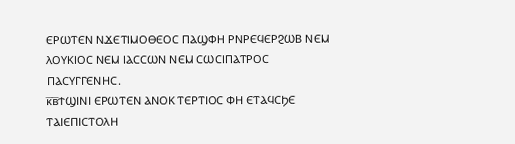ⲈⲢⲰⲦⲈⲚ ⲚϪⲈⲦⲒⲘⲞⲐⲈⲞⲤ ⲠⲀϢⲪⲎ ⲢⲚⲢⲈϤⲈⲢϨⲰⲂ ⲚⲈⲘ ⲖⲞⲨⲔⲒⲞⲤ ⲚⲈⲘ ⲒⲀⲤⲤⲰⲚ ⲚⲈⲘ ⲤⲰⲤⲒⲠⲀⲦⲢⲞⲤ ⲠⲀⲤⲨⲄⲄⲈⲚⲎⲤ.
ⲕ̅ⲃ̅ϮϢⲒⲚⲒ ⲈⲢⲰⲦⲈⲚ ⲀⲚⲞⲔ ⲦⲈⲢⲦⲒⲞⲤ ⲪⲎ ⲈⲦⲀϤⲤϦⲈ ⲦⲀⲒⲈⲠⲒⲤⲦⲞⲖⲎ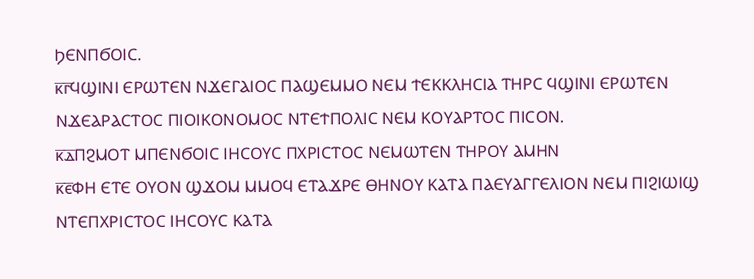ϦⲈⲚⲠϬⲞⲒⲤ.
ⲕ̅ⲅ̅ϤϢⲒⲚⲒ ⲈⲢⲰⲦⲈⲚ ⲚϪⲈⲄⲀⲒⲞⲤ ⲠⲀϢⲈⲘⲘⲞ ⲚⲈⲘ ϮⲈⲔⲔⲖⲎⲤⲒⲀ ⲦⲎⲢⲤ ϤϢⲒⲚⲒ ⲈⲢⲰⲦⲈⲚ ⲚϪⲈⲀⲢⲀⲤⲦⲞⲤ ⲠⲒⲞⲒⲔⲞⲚⲞⲘⲞⲤ ⲚⲦⲈϮⲠⲞⲖⲒⲤ ⲚⲈⲘ ⲔⲞⲨⲀⲢⲦⲞⲤ ⲠⲒⲤⲞⲚ.
ⲕ̅ⲇ̅ⲠϨⲘⲞⲦ ⲘⲠⲈⲚϬⲞⲒⲤ ⲒⲎⲤⲞⲨⲤ ⲠⲬⲢⲒⲤⲦⲞⲤ ⲚⲈⲘⲰⲦⲈⲚ ⲦⲎⲢⲞⲨ ⲀⲘⲎⲚ
ⲕ̅ⲉ̅ⲪⲎ ⲈⲦⲈ ⲞⲨⲞⲚ ϢϪⲞⲘ ⲘⲘⲞϤ ⲈⲦⲀϪⲢⲈ ⲐⲎⲚⲞⲨ ⲔⲀⲦⲀ ⲠⲀⲈⲨⲀⲄⲄⲈⲖⲒⲞⲚ ⲚⲈⲘ ⲠⲒϨⲒⲰⲒϢ ⲚⲦⲈⲠⲬⲢⲒⲤⲦⲞⲤ ⲒⲎⲤⲞⲨⲤ ⲔⲀⲦⲀ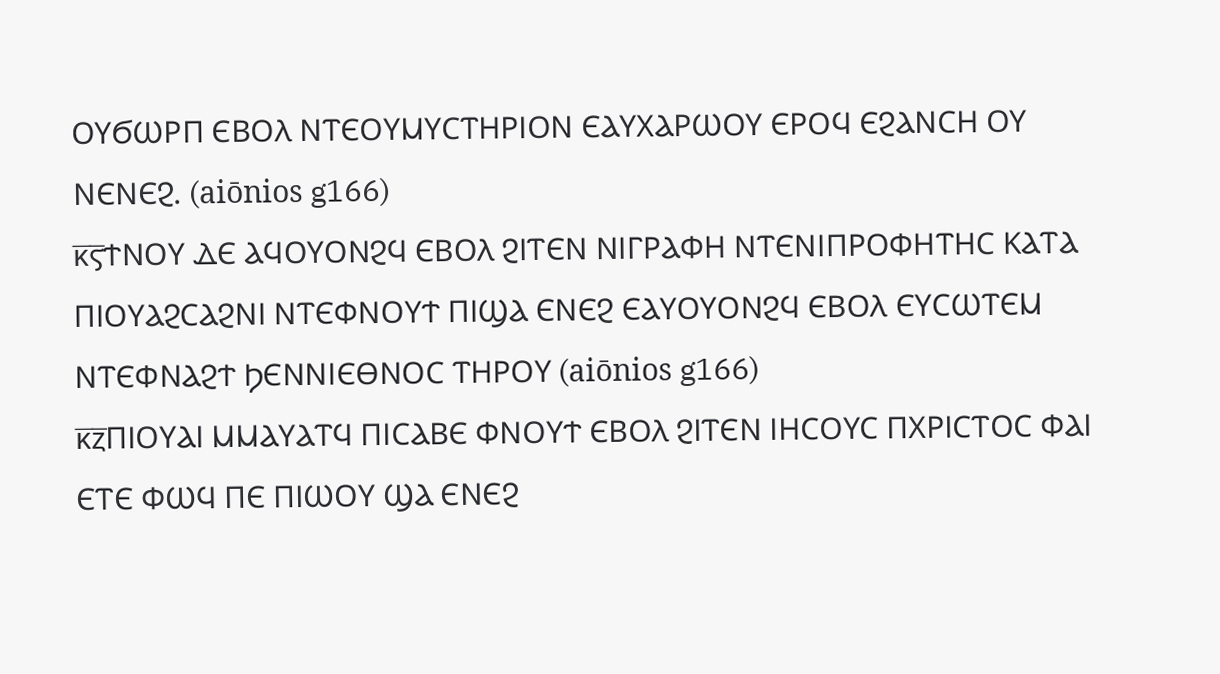ⲞⲨϬⲰⲢⲠ ⲈⲂⲞⲖ ⲚⲦⲈⲞⲨⲘⲨⲤⲦⲎⲢⲒⲞⲚ ⲈⲀⲨⲬⲀⲢⲰⲞⲨ ⲈⲢⲞϤ ⲈϨⲀⲚⲤⲎ ⲞⲨ ⲚⲈⲚⲈϨ. (aiōnios g166)
ⲕ̅ⲋ̅ϮⲚⲞⲨ ⲆⲈ ⲀϤⲞⲨⲞⲚϨϤ ⲈⲂⲞⲖ ϨⲒⲦⲈⲚ ⲚⲒⲄⲢⲀⲪⲎ ⲚⲦⲈⲚⲒⲠⲢⲞⲪⲎⲦⲎⲤ ⲔⲀⲦⲀ ⲠⲒⲞⲨⲀϨⲤⲀϨⲚⲒ ⲚⲦⲈⲪⲚⲞⲨϮ ⲠⲒϢⲀ ⲈⲚⲈϨ ⲈⲀⲨⲞⲨⲞⲚϨϤ ⲈⲂⲞⲖ ⲈⲨⲤⲰⲦⲈⲘ ⲚⲦⲈⲪⲚⲀϨϮ ϦⲈⲚⲚⲒⲈⲐⲚⲞⲤ ⲦⲎⲢⲞⲨ (aiōnios g166)
ⲕ̅ⲍ̅ⲠⲒⲞⲨⲀⲒ ⲘⲘⲀⲨⲀⲦϤ ⲠⲒⲤⲀⲂⲈ ⲪⲚⲞⲨϮ ⲈⲂⲞⲖ ϨⲒⲦⲈⲚ ⲒⲎⲤⲞⲨⲤ ⲠⲬⲢⲒⲤⲦⲞⲤ ⲪⲀⲒ ⲈⲦⲈ ⲪⲰϤ ⲠⲈ ⲠⲒⲰⲞⲨ ϢⲀ ⲈⲚⲈϨ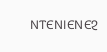ⲚⲦⲈⲚⲒⲈⲚⲈϨ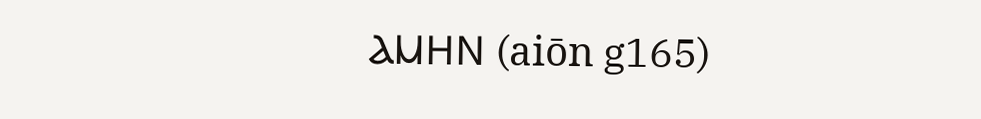ⲀⲘⲎⲚ (aiōn g165)